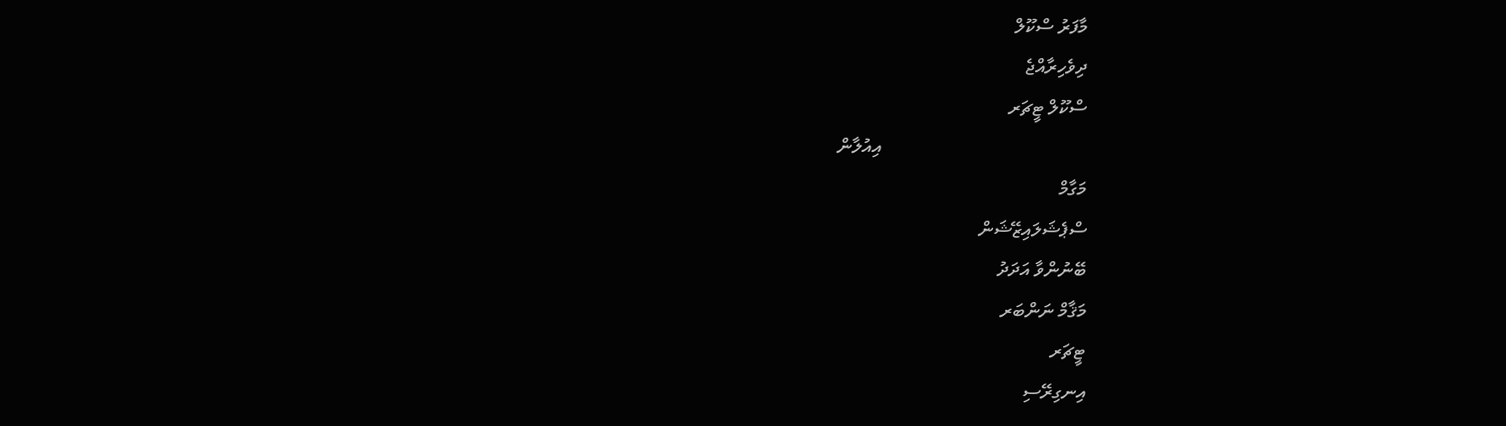މާފަރު ސްކޫލް
ދިވެހިރާއްޖެ
ސްކޫލް ޓީޗަރ
                                            އިއުލާން
މަގާމް
ސްޕެޝަލައިޒޭޝަން
ބޭނުންވާ އަދަދު
މަޤާމް ނަންބަރ
ޓީޗަރ
އިނގިރޭސި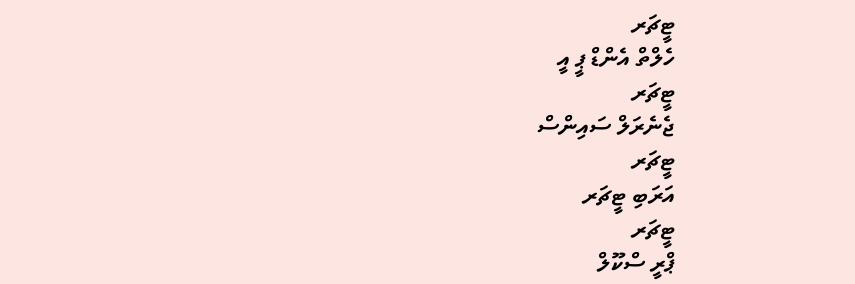ޓީޗަރ
ހެލްތް އެންޑް ޕީ އީ
ޓީޗަރ
ޖެނެރަލް ސައިންސް
ޓީޗަރ
އަރަބި ޓީޗަރ
ޓީޗަރ
ޕްރީ ސްކޫލް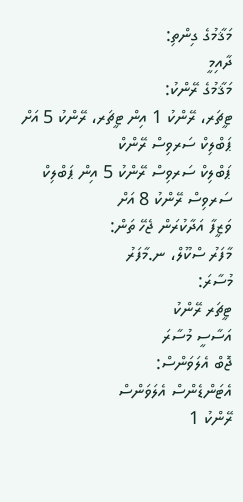މަޤާމުގެ ގިންތި:
ދާއިމީ
މަޤާމުގެ ރޭންކު:
ޓީޗަރ، ރޭންކު 1 އިން ޓީޗަރ، ރޭންކު 5 އަށް
ޕަބްލިކް ސަރވިސް ރޭންކް
ޕަބްލިކް ސަރވިސް ރޭންކު 5 އިން ޕަބްލިކް ސަރވިސް ރޭންކު 8 އަށް
ވަޒީފާ އަދާކުރަން ޖެހޭ ތަން:
މާފަރު ސްކޫލް، ނ.މާފަރު
މުސާރަ:
ޓީޗަރ ރޭންކު
އަސާސީ މުސާރަ
ޖޮބް އެލަވަންސް:
އެޓަންޑެންސް އެލަވަންސް
ރޭންކު 1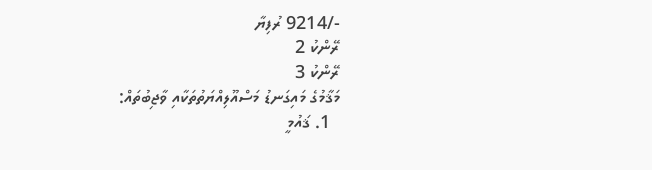-/9214 ރުފިޔާ
ރޭންކު 2
ރޭންކު 3
މަޤާމުގެ މައިގަނޑު މަސްއޫލިއްޔަތުތަކާއި ވާޖިބުތައް:
  1. ޤައުމީ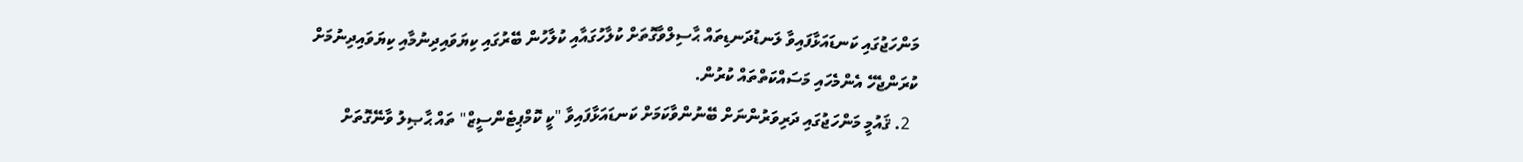މަންހަޖުގައި ކަނޑައަޅާފައިވާ ލަނޑުދަނޑިތައް ޙާސިލްވާގޮތަށް ކުލާހުގައާއި ކުލާހުން ބޭރުގައި ކިޔަވައިދިނުމާއި ކިޔަވައިދިނުމަށް ކުރަންޖެހޭ އެންމެހައި މަސައްކަތްތައް ކުރުން.
  2. ޤައުމީ މަންހަޖުގައި ދަރިވަރުންނަށް ބޭނުންވާކަމަށް ކަނޑައަޅާފައިވާ "ކީ ކޮމްޕިޓެންސީޒް" ތައް ޙާޞިލު ވާނޭގޮތަށް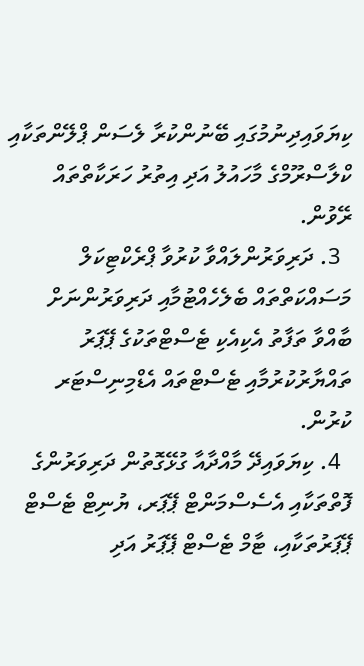ކިޔަވައިދިނުމުގައި ބޭނުންކުރާ ލެސަން ޕްލޭންތަކާއި ކްލާސްރޫމްގެ މާހައުލު އަދި އިތުރު ހަރަކާތްތައް ރޭވުން.
  3. ދަރިވަރުންލައްވާ ކުރުވާ ޕްރެކްޓިކަލް މަސައްކަތްތައް ބެލެހެއްޓުމާއި ދަރިވަރުންނަށް ބާއްވާ ތަފާތު އެކިއެކި ޓެސްޓްތަކުގެ ޕޭޕަރު ތައްޔާރުކުރުމާއި ޓެސްޓްތައް އެޑްމިނިސްޓަރ ކުރުން.
  4. ކިޔަވައިދޭ މާއްދާއާ ގުޅޭގޮތުން ދަރިވަރުންގެ ފޮތްތަކާއި އެސެސްމަންޓް ޕޭޕަރ، ޔުނިޓް ޓެސްޓް ޕޭޕަރުތަކާއި، ޓާމް ޓެސްޓް ޕޭޕަރު އަދި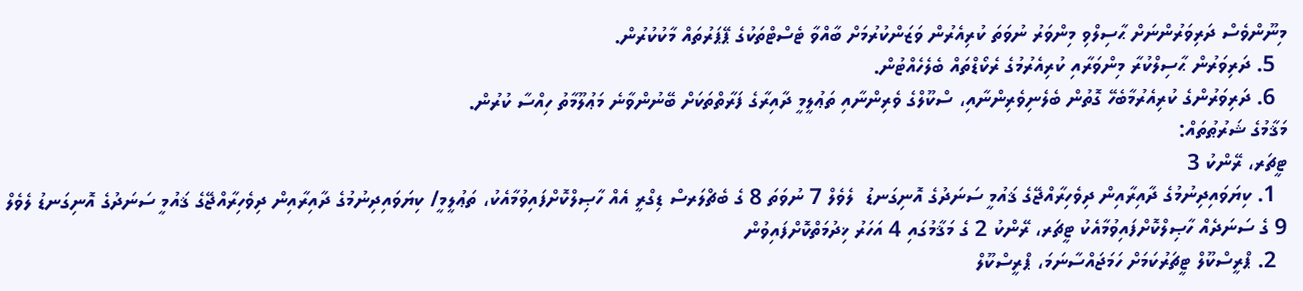މިނޫންވެސް ދަރިވަރުންނަށް ޙާސިލްވި މިންވަރު ނުވަތަ ކުރިއެރުން ވަޒަންކުރުމަށް ބާއްވާ ޓެސްޓްތަކުގެ ޕޭޕަރުތައް މާކުކުރުން.
  5. ދަރިވަރުން ޙާސިލްކުރާ މިންވަރާއި ކުރިއެރުމުގެ ރެކޯޑްތައް ބެލެހެއްޓުން.
  6. ދަރިވަރުންގެ ކުރިއެރުމާބެހޭ ގޮތުން ބެލެނިވެރިންނާއި، ސްކޫލްގެ ވެރިންނާއި ތަޢުލީމީ ދާއިރާގެ ފަރާތްތަކަށް ބޭނުންވާނެ މަޢުލޫމާތު ހިއްސާ ކުރުން.
މަޤާމުގެ ޝަރުޠުތައް:
ޓީޗަރ، ރޭންކު 3
  1. ކިޔަވައިދިނުމުގެ ދާއިރާއިން ދިވެހިރާއްޖޭގެ ޤައުމީ ސަނަދުގެ އޮނިގަނޑު  ލެވެލް 7 ނުވަތަ 8 ގެ ބެޗްލަރސް ޑިގްރީ އެއް ހާޞިލްކޮށްފައިވުމާއެކު، ތަޢުލީމީ/ ކިޔަވައިދިނުމުގެ ދާއިރާއިން ދިވެހިރާއްޖޭގެ ޤައުމީ ސަނަދުގެ އޮނިގަނޑު ލެވެލް 9 ގެ ސަނަދެއް ހާޞިލްކޮށްފައިވުމާއެކު ޓީޗަރ، ރޭންކު 2 ގެ މަޤާމުގައި 4 އަހަރު ޚިދުމަތްކޮށްފައިވުން
  2. ޕްރީސްކޫލް ޓީޗަރުކަމަށް ހަމަޖައްސާނަމަ، ޕްރީސްކޫލް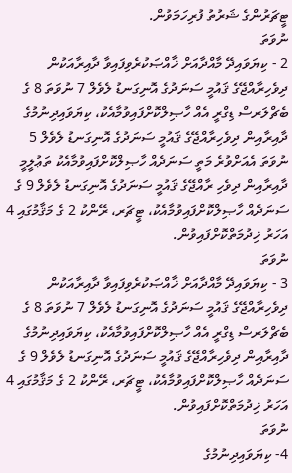ޓީޗަރުންގެ ޝަރުތު ފުރިހަމަވުން.
ނުވަތަ
2 - ކިޔަވައިދޭ މާއްދާއަށް ޚާއްޞަކުރެވިފައިވާ ދާއިރާއަކުން ދިވެހިރާއްޖޭގެ ޤައުމީ ސަނަދުގެ އޮނިގަނޑު ލެވެލް 7 ނުވަތަ 8 ގެ ބެޗްލަރސް ޑިގްރީ އެއް ހާޞިލްކޮށްފައިވުމާއެކު، ކިޔަވައިދިނުމުގެ ދާއިރާއިން ދިވެހިރާއްޖޭގެ ޤައުމީ ސަނަދުގެ އޮނިގަނޑު ލެވެލް 5 ނުވަތަ އެއަށްވުރެ މަތީ ސަނަދެއް ހާޞިލްކޮށްފައިވުމާއެކު ތަޢުލީމީ ދާއިރާއިން ދިވެހި ރާއްޖޭގެ ޤައުމީ ސަނަދުގެ އޮނިގަނޑު ލެވެލް 9 ގެ ސަނަދެއް ހާޞިލްކޮށްފައިވުމާއެކު، ޓީޗަރ، ރޭންކު 2 ގެ މަޤާމުގައި 4 އަހަރު ޚިދުމަތްކޮށްފައިވުން.
ނުވަތަ
3 - ކިޔަވައިދޭ މާއްދާއަށް ޚާއްޞަކުރެވިފައިވާ ދާއިރާއަކުން ދިވެހިރާއްޖޭގެ ޤައުމީ ސަނަދުގެ އޮނިގަނޑު ލެވެލް 7 ނުވަތަ 8 ގެ ބެޗްލަރސް ޑިގްރީ އެއް ހާޞިލްކޮށްފައިވުމާއެކު، ކިޔަވައިދިނުމުގެ ދާއިރާއިން ދިވެހިރާއްޖޭގެ ޤައުމީ ސަނަދުގެ އޮނިގަނޑު ލެވެލް 9 ގެ ސަނަދެއް ހާޞިލްކޮށްފައިވުމާއެކު، ޓީޗަރ، ރޭންކު 2 ގެ މަޤާމުގައި 4 އަހަރު ޚިދުމަތްކޮށްފައިވުން.
ނުވަތަ
4- ކިޔަވައިދިނުމުގެ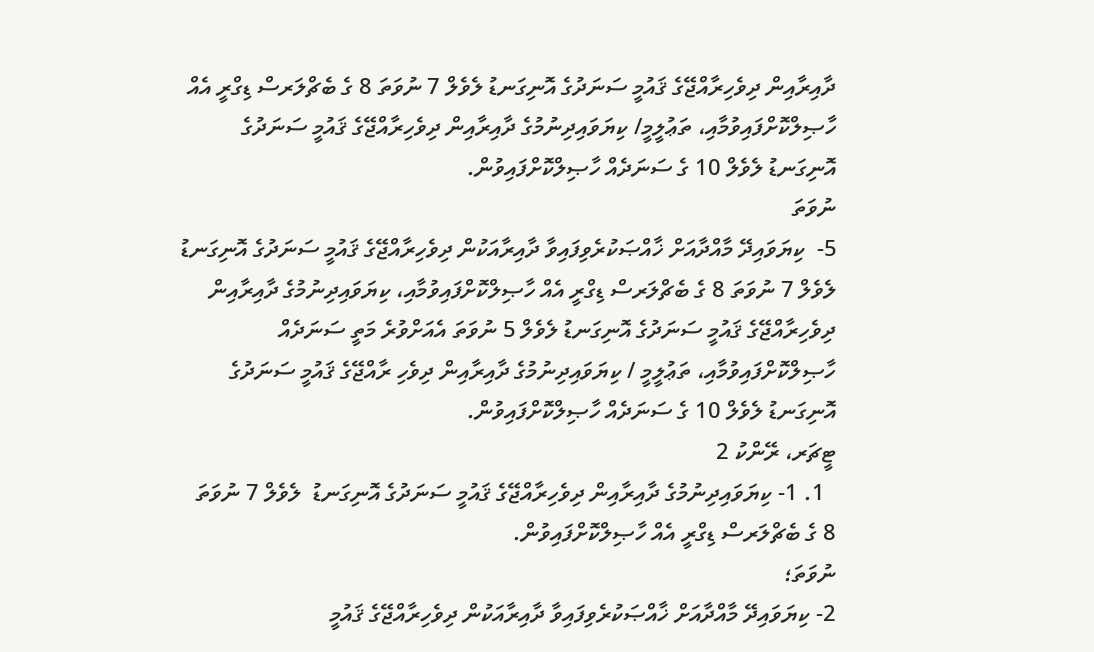ދާއިރާއިން ދިވެހިރާއްޖޭގެ ޤައުމީ ސަނަދުގެ އޮނިގަނޑު ލެވެލް 7 ނުވަތަ 8 ގެ ބެޗްލަރސް ޑިގްރީ އެއް ހާޞިލްކޮށްފައިވުމާއި، ތަޢުލީމީ/ ކިޔަވައިދިނުމުގެ ދާއިރާއިން ދިވެހިރާއްޖޭގެ ޤައުމީ ސަނަދުގެ އޮނިގަނޑު ލެވެލް 10 ގެ ސަނަދެއް ހާޞިލްކޮށްފައިވުން.
ނުވަތަ
5-  ކިޔަވައިދޭ މާއްދާއަށް ޚާއްޞަކުރެވިފައިވާ ދާއިރާއަކުން ދިވެހިރާއްޖޭގެ ޤައުމީ ސަނަދުގެ އޮނިގަނޑު ލެވެލް 7 ނުވަތަ 8 ގެ ބެޗްލަރސް ޑިގްރީ އެއް ހާޞިލްކޮށްފައިވުމާއި، ކިޔަވައިދިނުމުގެ ދާއިރާއިން ދިވެހިރާއްޖޭގެ ޤައުމީ ސަނަދުގެ އޮނިގަނޑު ލެވެލް 5 ނުވަތަ އެއަށްވުރެ މަތީ ސަނަދެއް ހާޞިލްކޮށްފައިވުމާއި، ތަޢުލީމީ / ކިޔަވައިދިނުމުގެ ދާއިރާއިން ދިވެހި ރާއްޖޭގެ ޤައުމީ ސަނަދުގެ އޮނިގަނޑު ލެވެލް 10 ގެ ސަނަދެއް ހާޞިލްކޮށްފައިވުން.
ޓީޗަރ، ރޭންކު 2
  1. 1- ކިޔަވައިދިނުމުގެ ދާއިރާއިން ދިވެހިރާއްޖޭގެ ޤައުމީ ސަނަދުގެ އޮނިގަނޑު  ލެވެލް 7 ނުވަތަ 8 ގެ ބެޗްލަރސް ޑިގްރީ އެއް ހާޞިލްކޮށްފައިވުން.
ނުވަތަ؛
2- ކިޔަވައިދޭ މާއްދާއަށް ޚާއްޞަކުރެވިފައިވާ ދާއިރާއަކުން ދިވެހިރާއްޖޭގެ ޤައުމީ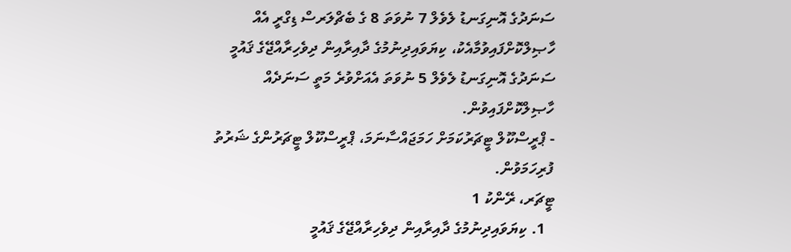ސަނަދުގެ އޮނިގަނޑު ލެވެލް 7 ނުވަތަ 8 ގެ ބެޗްލަރސް ޑިގްރީ އެއް ހާޞިލްކޮށްފައިވުމާއެކު، ކިޔަވައިދިނުމުގެ ދާއިރާއިން ދިވެހިރާއްޖޭގެ ޤައުމީ ސަނަދުގެ އޮނިގަނޑު ލެވެލް 5 ނުވަތަ އެއަށްވުރެ މަތީ ސަނަދެއް ހާޞިލްކޮށްފައިވުން.
- ޕްރީސްކޫލް ޓީޗަރުކަމަށް ހަމަޖައްސާނަމަ، ޕްރީސްކޫލް ޓީޗަރުންގެ ޝަރުތު ފުރިހަމަވުން.
ޓީޗަރ، ރޭންކު 1
  1. ކިޔަވައިދިނުމުގެ ދާއިރާއިން ދިވެހިރާއްޖޭގެ ޤައުމީ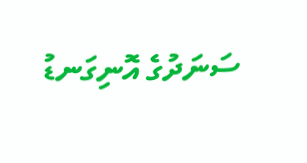ސަނަދުގެ އޮނިގަނޑު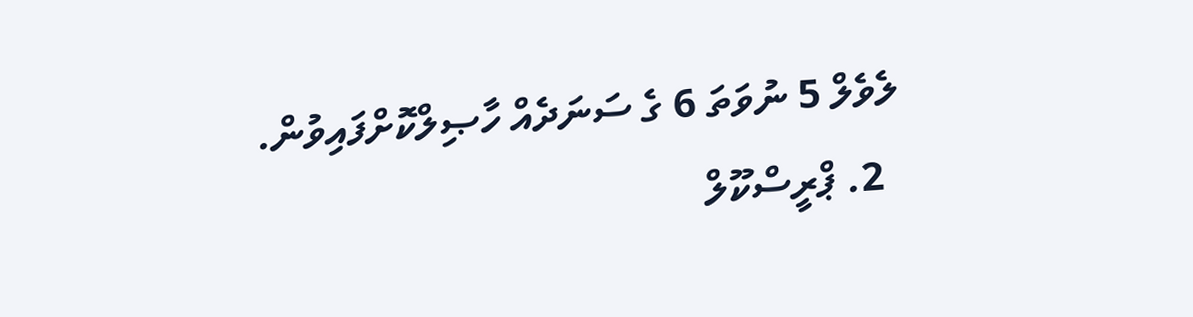ލެވެލް 5 ނުވަތަ 6 ގެ ސަނަދެއް ހާޞިލްކޮށްފައިވުން.
  2. ޕްރީސްކޫލް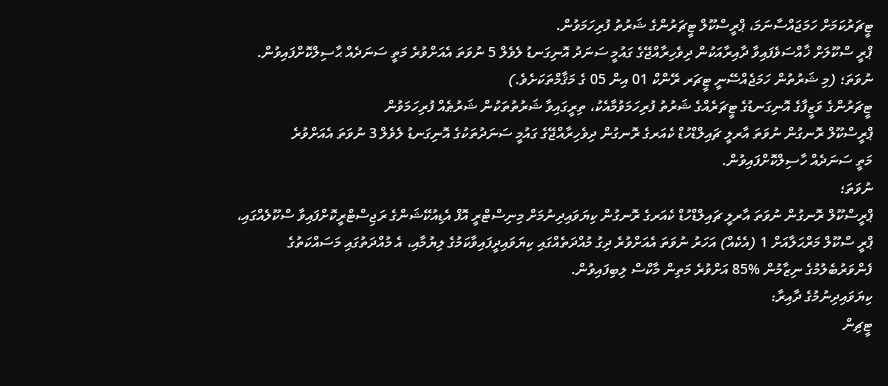ޓީޗަރުކަމަށް ހަމަޖައްސާނަމަ، ޕްރީސްކޫލް ޓީޗަރުންގެ ޝަރުތު ފުރިހަމަވުން.
ޕްރީ ސްކޫލަށް ޚާއްސަވެފައިވާ ދާއިރާއަކުން ދިވެހިރާއްޖޭގެ ގައުމީ ސަނަދު އޮނިގަނޑު ލެވެލް 5 ނުވަތަ އެއަށްވުރެ މަތީ ސަނަދެއް ޙާސިލްކޮށްފައިވުން.
ނުވަތަ؛ (މި ޝަރުތުން ހަމަޖެއްސޭނީ ޓީޗަރ ރޭންކް 01 އިން 05 ގެ މަޤާމްތަކަށެވެ.)
ޓީޗަރުންގެ ވަޒީފާގެ އޮނިގަނޑުގެ ޓީޗަރެއްގެ ޝަރުތު ފުރިހަމަވުމާއެކު، ތިރީގައިވާ ޝަރުތުތަކުން ޝަރުޠެއް ފުރިހަމަވުން
ޕްރީސްކޫލް ރޮނގުން ނުވަތަ އާރލީ ޗައިލްޑްހުޑް ކެއަރގެ ރޮނގުން ދިވެހިރާއްޖޭގެ ގައުމީ ސަނަދުތަކުގެ އޮނިގަނޑު ލެވެލް 3 ނުވަތަ އެއަށްވުރެ
މަތީ ސަނަދެއް ހާސިލްކޮށްފައިވުން.
ނުވަތަ؛
ޕްރީސްކޫލް ރޮނގުން ނުވަތަ އާރލީ ޗައިލްޑްހުޑް ކެއަރގެ ރޮނގުން ކިޔަވައިދިނުމަށް މިނިސްޓްރީ އޮފް އެޑިއުކޭޝަންގެ ރަޖިސްޓްރީކޮށްފައިވާ ސްކޫލެއްގައި،
ޕްރީ ސްކޫލް މަރްޙަލާއަށް 1 (އެކެއް) އަހަރު ނުވަތަ އެއަށްވުރެ ދިގު މުއްދަތެއްގައި ކިޔަވައިދީފައިވާކަމުގެ ލިޔުމާއި، އެ މުއްދަތުގައި މަސައްކަތުގެ
ފެންވަރުބެލުމުގެ ނިޒާމުން %85 އަށްވުރެ މަތިން މާކްސް ލިބިފައިވުން.
ކިޔަވައިދިނުމުގެ ދާއިރާ:
ޓީޗިން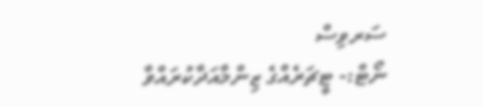ސަރވިސް
ނޯޓް:- ޓީޗަރެއްގެ ޒިންމާއަދާކުރައްވާ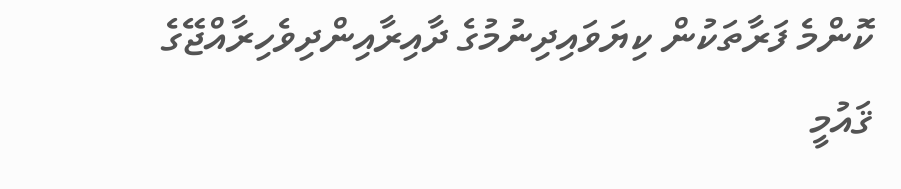ކޮންމެ ފަރާތަކުން ކިޔަވައިދިނުމުގެ ދާއިރާއިންދިވެހިރާއްޖޭގެ ޤައުމީ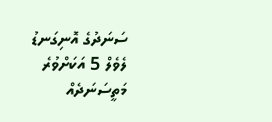ސަނަދުގެ އޮނިގަނޑު ލެވެލް 5 އަކަށްވުރެ މަތީސަނަދެއް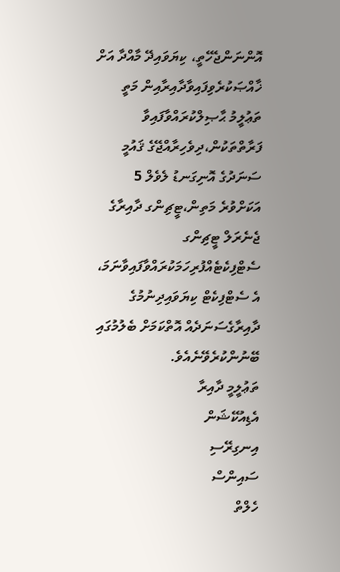އޮންނަންޖެހޭތީ، ކިޔަވައިދޭ މާއްދާ އަށް ޚާއްޞަކުރެވިފައިވާދާއިރާއިން މަތީ ތަޢުލީމު ޙާޞިލްކުރައްވާފައިވާ ފަރާތްތަކުން،ދިވެހިރާއްޖޭގެ ޤައުމީ ސަނަދުގެ އޮނިގަނޑު ލެވެލް 5 އަކަށްވުރެ މަތިން،ޓީޗިންގ ދާއިރާގެ  ޖެނެރަލް ޓީޗިންގ ސެޓްފިކެޓެއްފުރިހަމަކުރައްވާފައިވާނަމަ، އެ ސެޓްފިކެޓް ކިޔަވައިދިނުމުގެ ދާއިރާގެސަނަދެއް އޮތްކަމަށް ބެލުމުގައި ބޭނުންކުރެވޭނެއެވެ.
ތަޢުލީމީ ދާއިރާ
އެޑިއުކޭޝަން
އިނގިރޭސި
ސައިންސް
ހެލްތް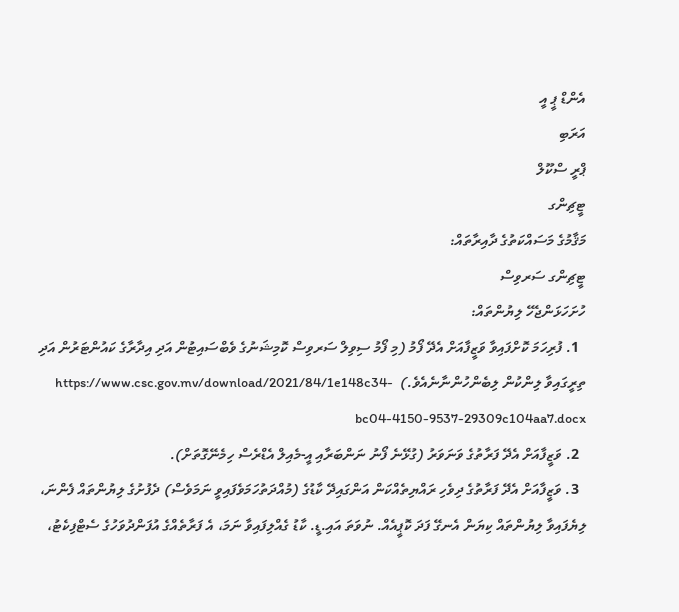އެންޑް ޕީ އީ
އަރަބި
ޕްރީ ސްކޫލް
ޓީޗިންގ
މަޤާމުގެ މަސައްކަތުގެ ދާއިރާތައް:
ޓީޗިންގ ސަރވިސް
ހުށަހަޅަންޖެހޭ ލިޔުންތައް:
  1. ފުރިހަމަ ކޮށްފައިވާ ވަޒީފާއަށް އެދޭ ފޯމު (މި ފޯމު ސިވިލް ސަރވިސް ކޮމިޝަނުގެ ވެބްސައިޓުން އަދި އިދާރާގެ ކައުންޓަރުން އަދި ތިރީގައިވާ ލިންކުން ލިބެންހުންނާނެއެވެ.)  https://www.csc.gov.mv/download/2021/84/1e148c34-bc04-4150-9537-29309c104aa7.docx
  2. ވަޒީފާއަށް އެދޭ ފަރާތުގެ ވަނަވަރު (ގުޅޭނެ ފޯނު ނަންބަރާއި އީ-މެއިލް އެޑްރެސް ހިމެނޭގޮތަށް).
  3. ވަޒީފާއަށް އެދޭ ފަރާތުގެ ދިވެހި ރައްޔިތެއްކަން އަންގައިދޭ ކާޑުގެ (މުއްދަތުހަމަވެފައިވީ ނަމަވެސް) ދެފުށުގެ ލިޔުންތައް ފެންނަ، ލިޔެފައިވާ ލިޔުންތައް ކިޔަން އެނގޭ ފަދަ ކޮޕީއެއް. ނުވަތަ އައި.ޑީ. ކާޑު ގެއްލިފައިވާ ނަމަ، އެ ފަރާތެއްގެ އުފަންދުވަހުގެ ސެޓްފިކެޓު،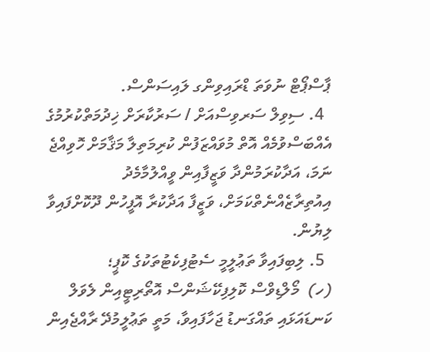ޕާސްޕޯޓް ނުވަތަ ޑްރައިވިންގ ލައިސަންސް.
  4. ސިވިލް ސަރވިސްއަށް / ސަރުކާރަށް ޚިދުމަތްކުރުމުގެ އެއްބަސްވުމެއް އޮތް މުވައްޒަފުން ކުރިމަތިލާ މަޤާމަށް ހޮވިއްޖެ ނަމަ، އަދާކުރަމުންދާ ވަޒީފާއިން ވީއްލުމާމެދު އިއުތިރާޒެއްނެތްކަމަށް، ވަޒީފާ އަދާކުރާ އޮފީހުން ދޫކޮށްފައިވާ ލިޔުން.
  5. ލިބިފައިވާ ތަޢުލީމީ ސެޓުފިކެޓުތަކުގެ ކޮޕީ؛
(ހ)  މޯލްޑިވްސް ކޮލިފިކޭޝަންސް އޮތޯރިޓީއިން ލެވަލް ކަނޑައަޅައި ތައްގަނޑު ޖަހާފައިވާ، މަތީ ތަޢުލީމުދޭ ރާއްޖެއިން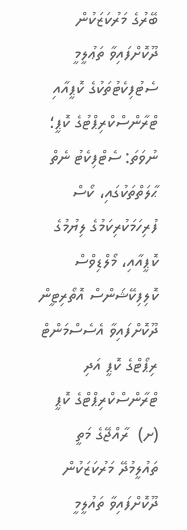ބޭރުގެ މަރުކަޒަކުން ދޫކޮށްފައިވާ ތަޢުލީމީ ސެޓުފިކެޓުތަކުގެ ކޮޕީއާއި ޓްރާންސްކްރިޕްޓުގެ ކޮޕީ؛ ނުވަތަ: ސެޓްފިކެޓު ނެތް ޙާލަތްތަކުގައި، ކޯސް ފުރިހަމަކުރިކަމުގެ ލިޔުމުގެ ކޮޕީއާއި، މޯލްޑިވްސް ކޮލިފިކޭޝަންސް އޮތޯރިޓީން ދޫކޮށްފައިވާ އެސެސްމަންޓް ރިޕޯޓްގެ ކޮޕީ އަދި ޓްރާންސްކްރިޕްޓްގެ ކޮޕީ
(ށ)  ރާއްޖޭގެ މަތީ ތައުލީމުދޭ މަރުކަޒަކުން ދޫކޮށްފައިވާ ތައުލީމީ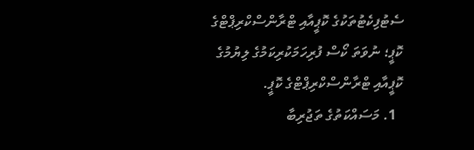ސެޓުފިކެޓުތަކުގެ ކޮޕީއާއި ޓްރާންސްކްރިޕްޓްގެ ކޮޕީ؛ ނުވަތަ ކޯސް ފުރިހަމަކުރިކަމުގެ ލިޔުމުގެ ކޮޕީއާއި ޓްރާންސްކްރިޕްޓްގެ ކޮޕީ.
  1. މަސައްކަތުގެ ތަޖުރިބާ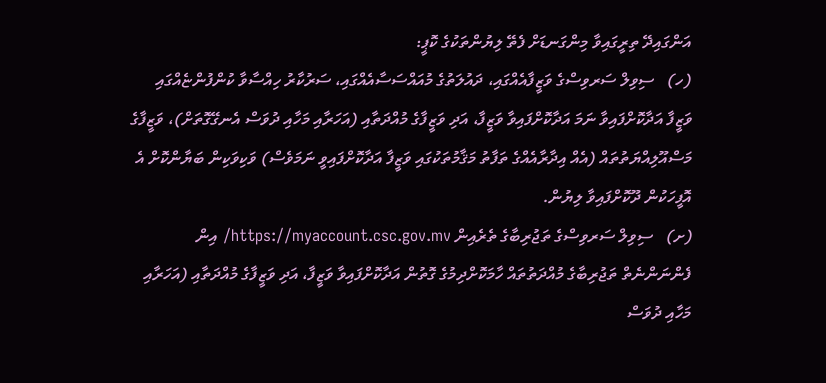އަންގައިދޭ ތިރީގައިވާ މިންގަނޑަށް ފެތޭ ލިޔުންތަކުގެ ކޮޕީ:
(ހ)   ސިވިލް ސަރވިސްގެ ވަޒީފާއެއްގައި، ދައުލަތުގެ މުއައްސަސާއެއްގައި، ސަރުކާރު ހިއްސާވާ ކުންފުންޏެއްގައި ވަޒީފާ އަދާކޮށްފައިވާ ނަމަ އަދާކޮށްފައިވާ ވަޒީފާ، އަދި ވަޒީފާގެ މުއްދަތާއި (އަހަރާއި މަހާއި ދުވަސް އެނގޭގޮތަށް)، ވަޒީފާގެ މަސްއޫލިއްޔަތުތައް (އެއް އިދާރާއެއްގެ ތަފާތު މަޤާމުތަކުގައި ވަޒީފާ އަދާކޮށްފައިވީ ނަމަވެސް) ވަކިވަކިން ބަޔާންކޮށް އެ އޮފީހަކުން ދޫކޮށްފައިވާ ލިޔުން.
(ށ)   ސިވިލް ސަރވިސްގެ ތަޖުރިބާގެ ތެރެއިން https://myaccount.csc.gov.mv/ އިން ފެންނަންނެތް ތަޖުރިބާގެ މުއްދަތުތައް ހާމަކޮށްދިމުގެ ގޮތުން އަދާކޮށްފައިވާ ވަޒީފާ، އަދި ވަޒީފާގެ މުއްދަތާއި (އަހަރާއި މަހާއި ދުވަސް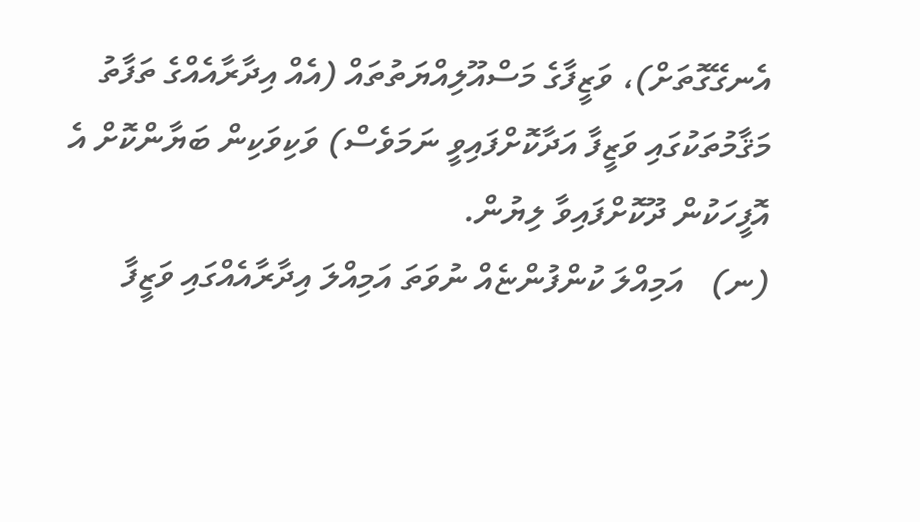އެނގޭގޮތަށް)، ވަޒީފާގެ މަސްއޫލިއްޔަތުތައް (އެއް އިދާރާއެއްގެ ތަފާތު މަޤާމުތަކުގައި ވަޒީފާ އަދާކޮށްފައިވީ ނަމަވެސް) ވަކިވަކިން ބަޔާންކޮށް އެ އޮފީހަކުން ދޫކޮށްފައިވާ ލިޔުން.
(ނ)   އަމިއްލަ ކުންފުންޏެއް ނުވަތަ އަމިއްލަ އިދާރާއެއްގައި ވަޒީފާ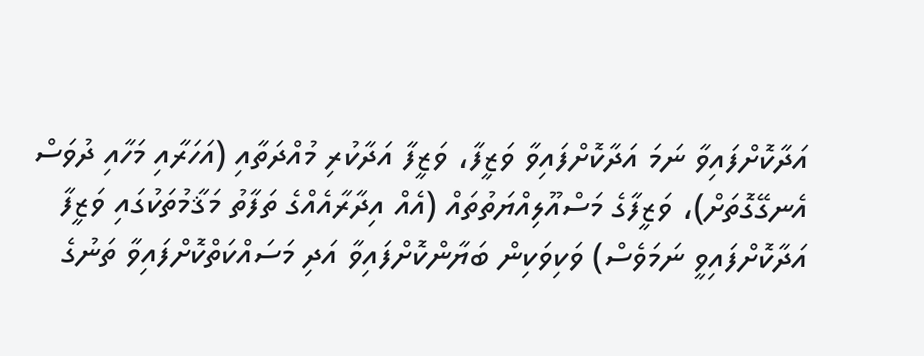އަދާކޮށްފައިވާ ނަމަ އަދާކޮށްފައިވާ ވަޒީފާ، ވަޒީފާ އަދާކުރި މުއްދަތާއި (އަހަރާއި މަހާއި ދުވަސް އެނގޭގޮތަށް)، ވަޒީފާގެ މަސްއޫލިއްޔަތުތައް (އެއް އިދާރާއެއްގެ ތަފާތު މަޤާމުތަކުގައި ވަޒީފާ އަދާކޮށްފައިވީ ނަމަވެސް) ވަކިވަކިން ބަޔާންކޮށްފައިވާ އަދި މަސައްކަތްކޮށްފައިވާ ތަނުގެ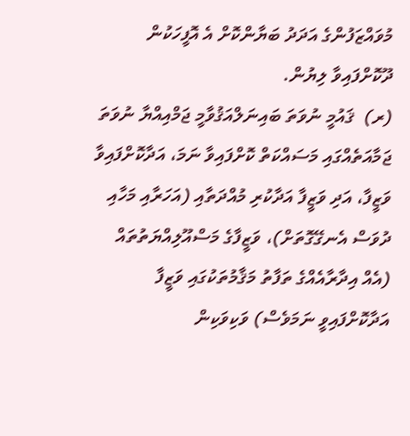މުވައްޒަފުންގެ އަދަދު ބަޔާންކޮށް އެ އޮފީހަކުން ދޫކޮށްފައިވާ ލިޔުން.
(ރ)  ޤައުމީ ނުވަތަ ބައިނަލްއަޤުވާމީ ޖަމްއިއްޔާ ނުވަތަ ޖަމާއަތެއްގައި މަސައްކަތް ކޮށްފައިވާ ނަމަ، އަދާކޮށްފައިވާ ވަޒީފާ، އަދި ވަޒީފާ އަދާކުރި މުއްދަތާއި (އަހަރާއި މަހާއި ދުވަސް އެނގޭގޮތަށް)، ވަޒީފާގެ މަސްއޫލިއްޔަތުތައް (އެއް އިދާރާއެއްގެ ތަފާތު މަޤާމުތަކުގައި ވަޒީފާ އަދާކޮށްފައިވީ ނަމަވެސް) ވަކިވަކިން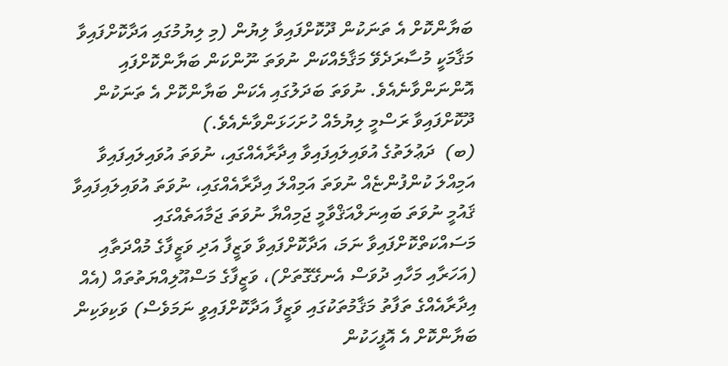ބަޔާންކޮށް އެ ތަނަކުން ދޫކޮށްފައިވާ ލިޔުން (މި ލިޔުމުގައި އަދާކޮށްފައިވާ މަޤާމަކީ މުސާރަދެވޭ މަޤާމެއްކަން ނުވަތަ ނޫންކަން ބަޔާންކޮށްފައި އޮންނަންވާނެއެވެ. ނުވަތަ ބަދަލުގައި އެކަން ބަޔާންކޮށް އެ ތަނަކުން ދޫކޮށްފައިވާ ރަސްމީ ލިޔުމެއް ހުށަހަޅަންވާނެއެވެ.)
(ބ)  ދަޢުލަތުގެ އުވައިލައިފައިވާ އިދާރާއެއްގައި، ނުވަތަ އުވައިލައިފައިވާ އަމިއްލަ ކުންފުންޏެއް ނުވަތަ އަމިއްލަ އިދާރާއެއްގައި، ނުވަތަ އުވައިލައިފައިވާ ޤައުމީ ނުވަތަ ބައިނަލްއަޤްވާމީ ޖަމިއްޔާ ނުވަތަ ޖަމާއަތެއްގައި މަސައްކަތްކޮށްފައިވާ ނަމަ، އަދާކޮށްފައިވާ ވަޒީފާ އަދި ވަޒީފާގެ މުއްދަތާއި (އަހަރާއި މަހާއި ދުވަސް އެނގޭގޮތަށް)، ވަޒީފާގެ މަސްއޫލިއްޔަތުތައް (އެއް އިދާރާއެއްގެ ތަފާތު މަޤާމުތަކުގައި ވަޒީފާ އަދާކޮށްފައިވީ ނަމަވެސް) ވަކިވަކިން ބަޔާންކޮށް އެ އޮފީހަކުން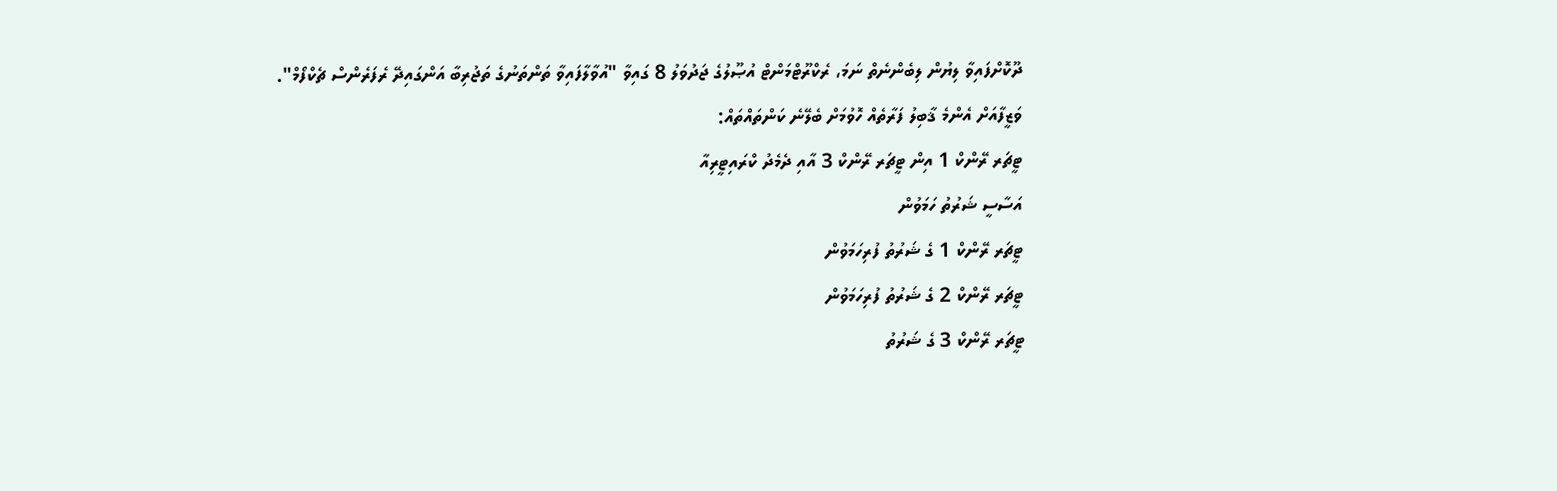ދޫކޮށްފައިވާ ލިޔުން ލިބެންނެތް ނަމަ، ރެކްރޫޓްމަންޓް އުޞޫލުގެ ޖަދުވަލު 8 ގައިވާ "އުވާލާފައިވާ ތަންތަނުގެ ތަޖުރިބާ އަންގައިދޭ ރެފަރެންސް ޗެކްފޯމް".
ވަޒީފާއަށް އެންމެ ޤާބިލު ފަރާތެއް ހޮވުމަށް ބެލޭނެ ކަންތައްތައް:
ޓީޗަރ ރޭންކް 1 އިން ޓީޗަރ ރޭންކް 3 އާއި ދެމެދު ކްރައިޓީރިއާ
އަސާސީ ޝަރުތު ހަމަވުން
ޓީޗަރ ރޭންކް 1 ގެ ޝަރުތު ފުރިހަމަވުން
ޓީޗަރ ރޭންކް 2 ގެ ޝަރުތު ފުރިހަމަވުން
ޓީޗަރ ރޭންކް 3 ގެ ޝަރުތު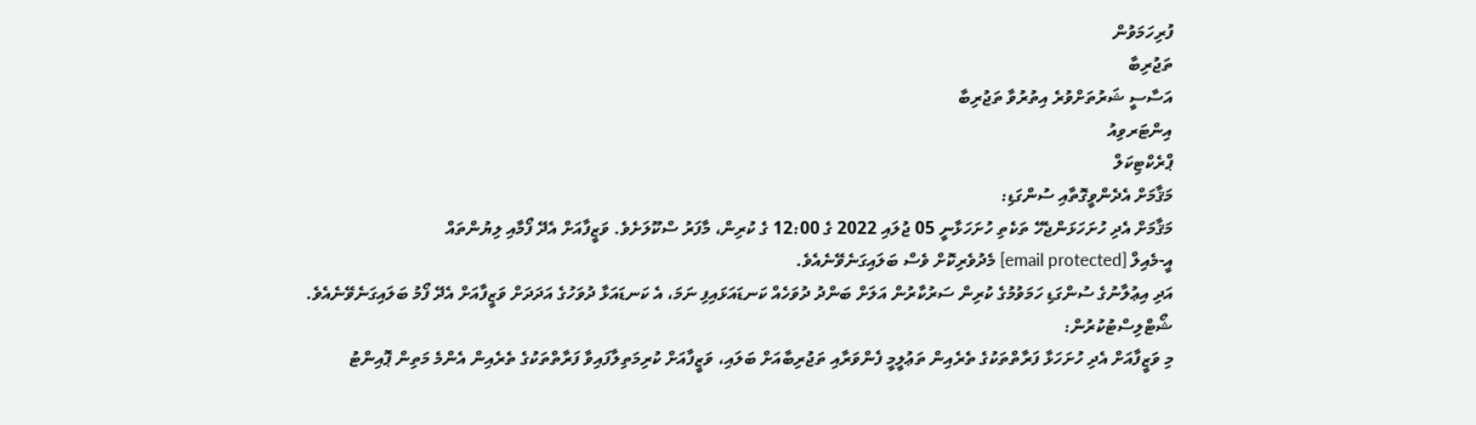ފުރިހަމަވުން
ތަޖުރިބާ
އަސާސީ ޝަރުތަށްވުރެ އިތުރުވާ ތަޖުރިބާ
އިންޓަރވިއު
ޕްރެކްޓިކަލް
މަޤާމަށް އެދެންވީގޮތާއި ސުންގަޑި:
މަޤާމަށް އެދި ހުށަހަޅަންޖެހޭ ތަކެތި ހުށަހަޅާނީ 05 ޖުލައި 2022 ގެ 12:00 ގެ ކުރިން، މާފަރު ސްކޫލަށެވެ. ވަޒީފާއަށް އެދޭ ފޯމާއި ލިޔުންތައް
އީ-މެއިލް [email protected] މެދުވެރިކޮށް ވެސް ބަލައިގަނެވޭނެއެވެ.
އަދި އިޢުލާނުގެ ސުންގަޑި ހަމަވުމުގެ ކުރިން ސަރުކާރުން އަލަށް ބަންދު ދުވަހެއް ކަނޑައަޅައިފި ނަމަ، އެ ކަނޑައަޅާ ދުވަހުގެ އަދަދަށް ވަޒީފާއަށް އެދޭ ފޯމު ބަލައިގަނެވޭނެއެވެ.
ޝޯޓްލިސްޓުކުރުން:
މި ވަޒީފާއަށް އެދި ހުށަހަޅާ ފަރާތްތަކުގެ ތެރެއިން ތަޢުލީމީ ފެންވަރާއި ތަޖުރިބާއަށް ބަލައި، ވަޒީފާއަށް ކުރިމަތިލާފައިވާ ފަރާތްތަކުގެ ތެރެއިން އެންމެ މަތިން ޕޮއިންޓު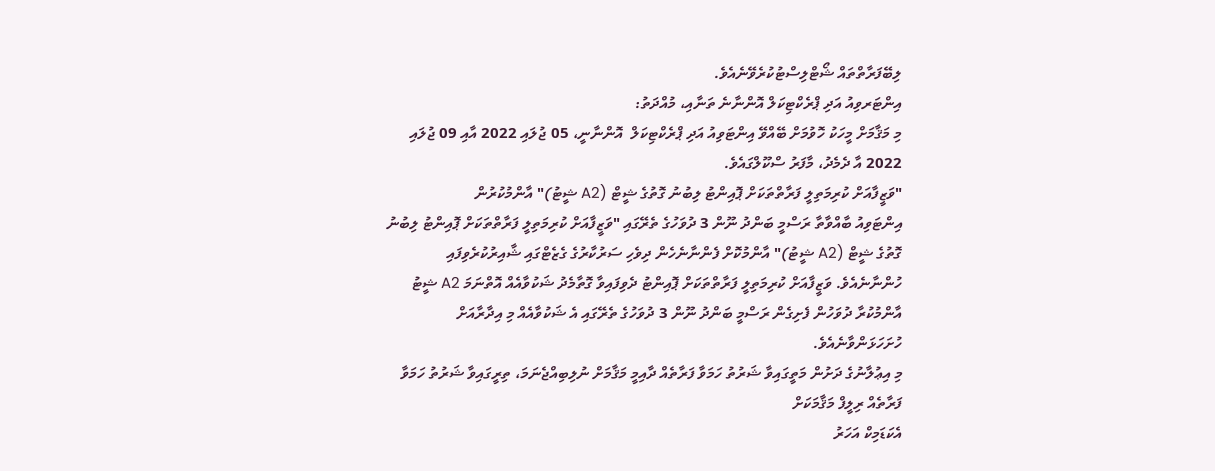ލިބޭފަރާތްތައް ޝޯޓްލިސްޓުކުރެވޭނެއެވެ.
އިންޓަރވިއު އަދި ޕްރެކްޓިކަލް އޮންނާނެ ތަނާއި، މުއްދަތު:
މި މަޤާމަށް މީހަކު ހޮވުމަށް ބޭއްވޭ އިންޓަވިއު އަދި ޕްރެކްޓިކަލް  އޮންނާނީ، 05 ޖުލައި 2022 އާއި 09 ޖުލައި 2022 އާ ދެމެދު، މާފަރު ސްކޫލްގައެވެ.
"ވަޒީފާއަށް ކުރިމަތިލީ ފަރާތްތަކަށް ޕޮއިންޓު ލިބުނު ގޮތުގެ ޝީޓް (A2 ޝީޓު)" އާންމުކުރުން
އިންޓަވިއު ބާއްވާތާ ރަސްމީ ބަންދު ނޫން 3 ދުވަހުގެ ތެރޭގައި "ވަޒީފާއަށް ކުރިމަތިލީ ފަރާތްތަކަށް ޕޮއިންޓު ލިބުނު ގޮތުގެ ޝީޓް (A2 ޝީޓު)" އާންމުކޮށް ފެންނާނެހެން ދިވެހި ސަރުކާރުގެ ގެޒެޓްގައި ޝާއިރުކުރެވިފައި ހުންނާނެއެވެ. ވަޒީފާއަށް ކުރިމަތިލީ ފަރާތްތަކަށް ޕޮއިންޓު ދެވިފައިވާ ގޮތާމެދު ޝަކުވާއެއް އޮތްނަމަ A2 ޝީޓު އާންމުކުރާ ދުވަހުން ފެށިގެން ރަސްމީ ބަންދު ނޫން 3 ދުވަހުގެ ތެރޭގައި އެ ޝަކުވާއެއް މި އިދާރާއަށް ހުށަހަޅަންވާނެއެވެ.
މި އިޢުލާނުގެ ދަށުން މަތީގައިވާ ޝަރުތު ހަމަވާ ފަރާތެއް ދާއިމީ މަޤާމަށް ނުލިބިއްޖެނަމަ، ތިރީގައިވާ ޝަރުތު ހަމަވާ ފަރާތެއް ރިލީފް މަޤާމަކަށް
އެކަޑަމިކް އަހަރު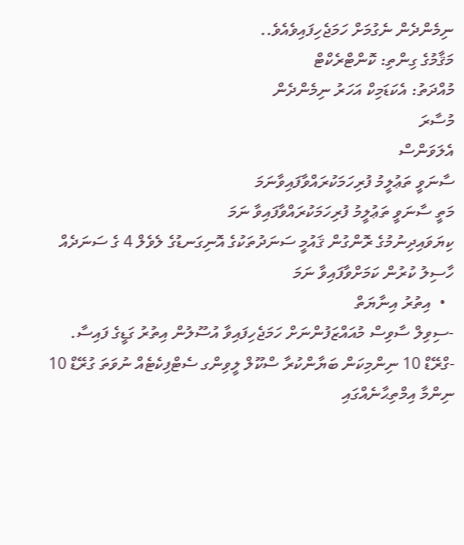ނިމެންދެން ނެގުމަށް ހަމަޖެހިފައިވެއެވެ..
މަޤާމުގެ ގިންތި: ކޮންޓްރެކްޓް
މުއްދަތު: އެކަޑަމިކް އަހަރު ނިމެންދެން
މުސާރަ
އެލަވަންސް
ސާނަވީ ތަޢުލީމު ފުރިހަމަކުރައްވާފައިވާނަމަ
މަތީ ސާނަވީ ތަޢުލީމު ފުރިހަމަކުރައްވާފައިވާ ނަމަ
ކިޔަވައިދިނުމުގެ ރޮންގުން ޤައުމީ ސަނަދުތަކުގެ އޮނިގަނޑުގެ ލެވެލް 4 ގެ ސަނަދެއް ހާސިލު ކުރުން ކަމަށްވާފައިވާ ނަމަ
  •  އިތުރު އިނާޔަތް
-ސިވިލް ސާވިސް މުއައްޒަފުންނަށް ހަމަޖެހިފައިވާ އުސޫލުން އިތުރު ގަޑީގެ ފައިސާ.
-ގްރޭޑް 10 ނިންމިކަން ބަޔާންކުރާ ސްކޫލް ލީވިންގ ސެޓްފިކެޓެއް ނުވަތަ ގުރޭޑް 10 ނިންމާ އިމްތިޙާނެއްގައި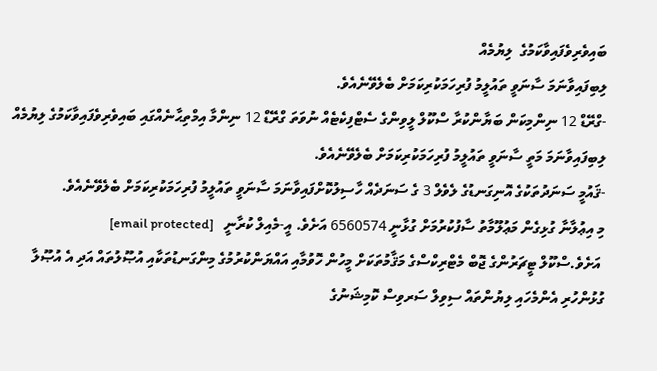ބައިވެރިވެފައިވާކަމުގެ  ލިޔުމެއް
ލިބިފައިވާނަމަ ސާނަވީ ތައުލީމު ފުރިހަމަކުރިކަމަށް ބެލެވޭނެއެވެ.
-ގްރޭޑް 12 ނިންމިކަން ބަޔާންކުރާ ސްކޫލް ލީވިންގެ ސެޓްފިކެޓެއް ނުވަތަ ގްރޭޑް 12 ނިންމާ އިމްތިޙާނެއްގައި ބައިވެރިވެފައިވާކަމުގެ ލިޔުމެއް
ލިބިފައިވާނަމަ މަތީ ސާނަވީ ތައުލީމު ފުރިހަމަކުރިކަމަށް ބެލެވޭނެއެވެ.
-ޤައުމީ ސަނަދުތަކުގެ އޮނިގަނޑުގެ ލެވެލް 3 ގެ ސަނަދެއް ހާސިލުކޮށްފައިވާނަމަ ސާނަވީ ތައުލީމު ފުރިހަމަކުރިކަމަށް ބެލެވޭނެއެވެ.
މި އިޢުލާނާ ގުޅިގެން މަޢުލޫމާތު ސާފުކުރުމަށް ގުޅާނީ 6560574 އަށެވެ. އީ-މެއިލް ކުރާނީ   [email protected]
 އަށެވެ.ސްކޫލް ޓީޗަރުންގެ ޖޮބް މެޓްރިކްސްގެ މަޤާމުތަކަށް މީހުން ހޮވުމާއި އައްޔަންކުރުމުގެ މިންގަނޑުތަކާއި އުޞޫލުތައް އަދި އެ އުޞޫލާ
ގުޅުންހުރި އެންމެހައި ލިޔުންތައް ސިވިލް ސަރވިސް ކޮމިޝަނުގެ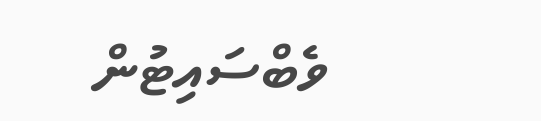ވެބްސައިޓުން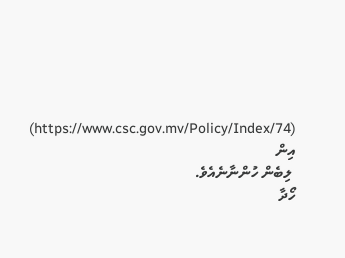(https://www.csc.gov.mv/Policy/Index/74) އިން
 ލިބެން ހުންނާނެއެވެ.
ހޯދާ